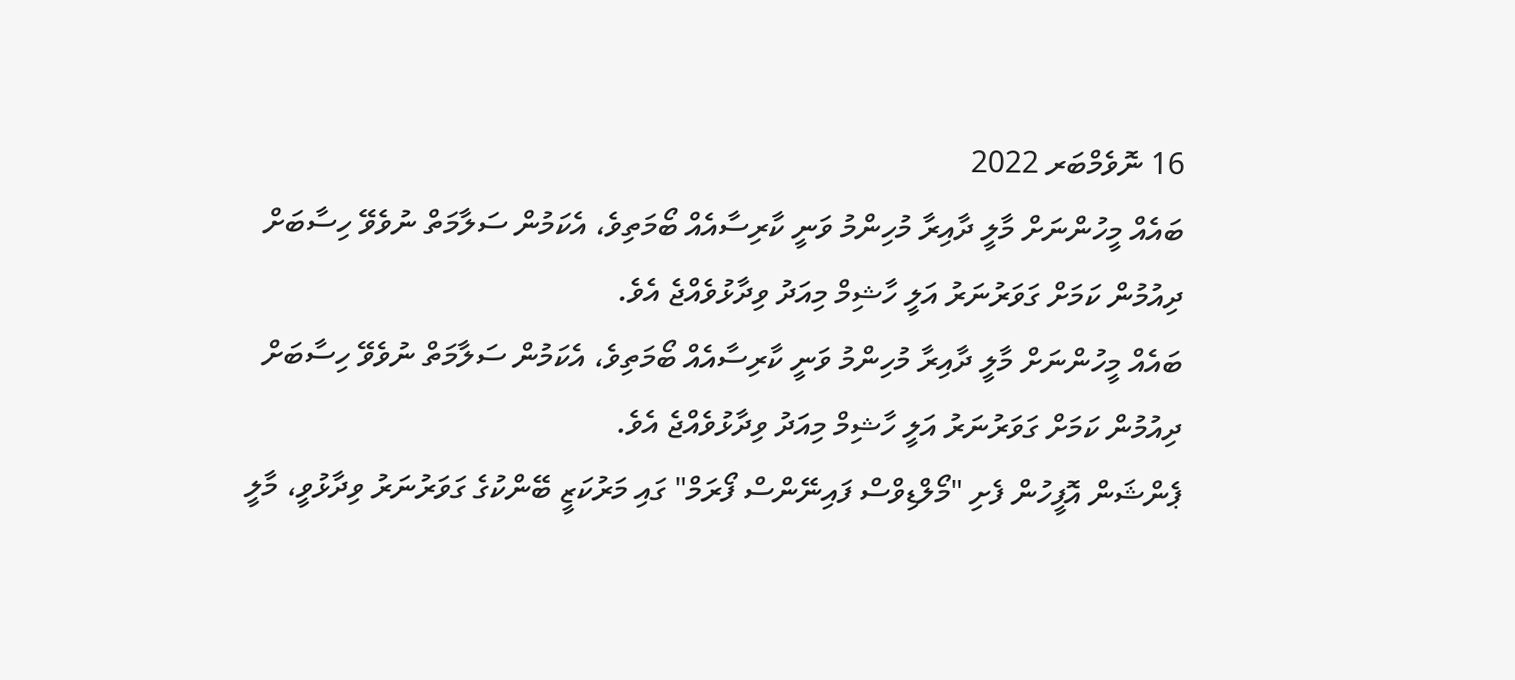16 ނޮވެމްބަރ 2022
ބައެއް މީހުންނަށް މާލީ ދާއިރާ މުހިންމު ވަނީ ކާރިސާއެއް ބޯމަތިވެ، އެކަމުން ސަލާމަތް ނުވެވޭ ހިސާބަށް ދިއުމުން ކަމަށް ގަވަރުނަރު އަލީ ހާޝިމް މިއަދު ވިދާޅުވެއްޖެ އެވެ.
ބައެއް މީހުންނަށް މާލީ ދާއިރާ މުހިންމު ވަނީ ކާރިސާއެއް ބޯމަތިވެ، އެކަމުން ސަލާމަތް ނުވެވޭ ހިސާބަށް ދިއުމުން ކަމަށް ގަވަރުނަރު އަލީ ހާޝިމް މިއަދު ވިދާޅުވެއްޖެ އެވެ.
ޕެންޝަން އޮފީހުން ފެށި "މޯލްޑިވްސް ފައިނޭންސް ފޯރަމް" ގައި މަރުކަޒީ ބޭންކުގެ ގަވަރުނަރު ވިދާޅުވީ، މާލީ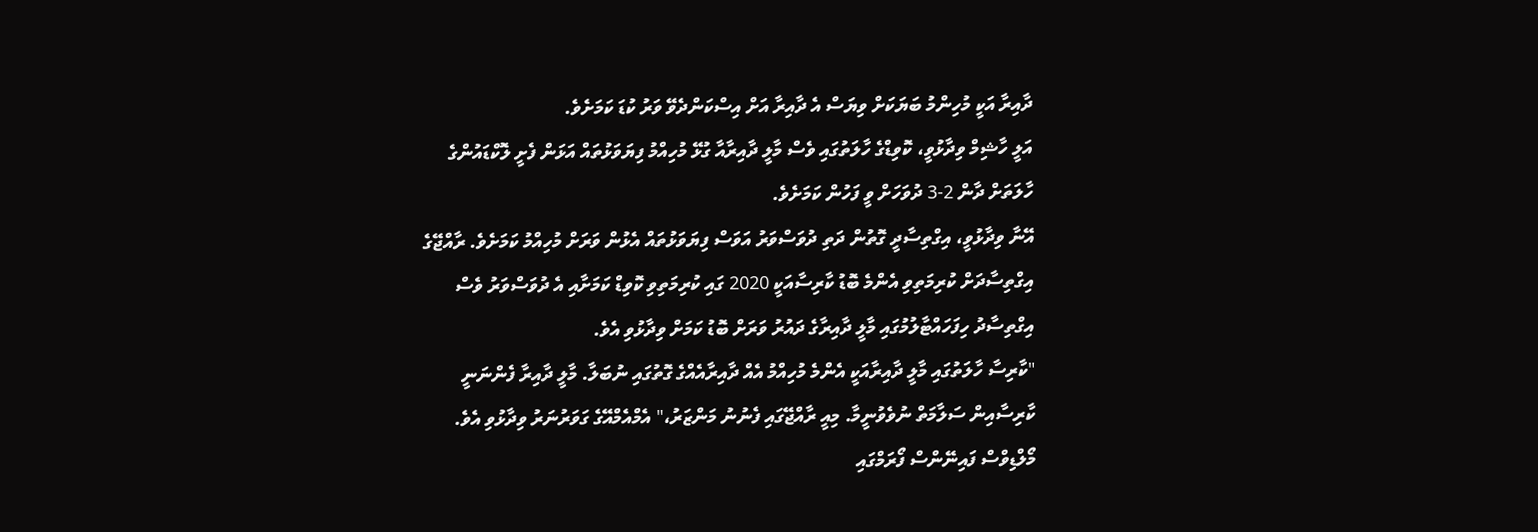ދާއިރާ އަކީ މުހިންމު ބަޔަކަށް ވިޔަސް އެ ދާއިރާ އަށް އިސްކަންދެވޭ ވަރު ކުޑަ ކަމަށެވެ.
އަލީ ހާޝިމް ވިދާޅުވީ، ކޮވިޑްގެ ހާލަތުގައި ވެސް މާލީ ދާއިރާއާ ގުޅޭ މުހިއްމު ފިޔަވަޅުތައް އަޅަން ފެށީ ލޮކްޑައުންގެ ހާލަތަށް ދާން 2-3 ދުވަހަށް ވީ ފަހުން ކަމަށެވެ.
އޭނާ ވިދާޅުވީ، އިގްތިސާދީ ގޮތުން ދަތި ދުވަސްވަރު އަވަސް ފިޔަވަޅުތައް އެޅުން ވަރަށް މުހިއްމު ކަމަށެވެ. ރާއްޖޭގެ އިގްތިސާދަށް ކުރިމަތިވި އެންމެ ބޮޑު ކާރިސާއަކީ 2020 ގައި ކުރިމަތިވި ކޮވިޑް ކަމަށާއި އެ ދުވަސްވަރު ވެސް އިގްތިސާދު ހިފަހައްޓާލުމުގައި މާލީ ދާއިރާގެ ދައުރު ވަރަށް ބޮޑު ކަމަށް ވިދާޅުވި އެވެ.
"ކާރިސާ ހާލަތުގައި މާލީ ދާއިރާއަކީ އެންމެ މުހިއްމު އެއް ދާއިރާއެއްގެ ގޮތުގައި ނުބަލާ. މާލީ ދާއިރާ ފެންނަނީ ކާރިސާއިން ސަލާމަތް ނުވެވުނީމާ. މިއީ ރާއްޖޭގައި ފެނުނު މަންޒަރު،" އެމްއެމްއޭގެ ގަވަރުނަރު ވިދާޅުވި އެވެ.
މޯލްޑިވްސް ފައިނޭންސް ފޯރަމްގައި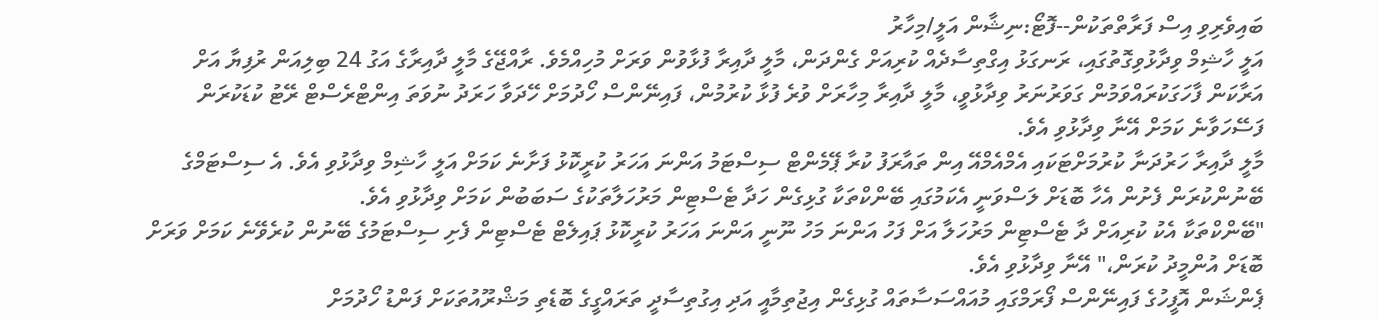ބައިވެރިވި އިސް ފަރާތްތަކުން--ފޮޓޯ:ނިޝާން އަލީ/މިހާރު
އަލީ ހާޝިމް ވިދާޅުވިގޮތުގައި، ރަނގަޅު އިގްތިސާދެއް ކުރިއަށް ގެންދަން، މާލީ ދާއިރާ ފުޅާވުން ވަރަށް މުހިއްމެވެ. ރާއްޖޭގެ މާލީ ދާއިރާގެ އަގު 24 ބިލިއަން ރުފިޔާ އަށް އަރާކަން ފާހަގަކުރައްވަމުން ގަވަރުނަރު ވިދާޅުވީ، މާލީ ދާއިރާ މިހާރަށް ވުރެ ފުޅާ ކުރުމުން، ފައިނޭންސް ހޯދުމަށް ހޭދަވާ ހަރަދު ނުވަތަ އިންޓްރެސްޓް ރޭޓު ކުޑަކުރަން ފަސޭހަވާނެ ކަމަށް އޭނާ ވިދާޅުވި އެވެ.
މާލީ ދާއިރާ ހަރުދަނާ ކުރުމަށްޓަކައި އެމްއެމްއޭ އިން ތައާރަފު ކުރާ ޕޭމެންޓް ސިސްޓަމު އަންނަ އަހަރު ކުރީކޮޅު ފަށާނެ ކަމަށް އަލީ ހާޝިމް ވިދާޅުވި އެވެ. އެ ސިސްޓަމްގެ ބޭނުންކުރަން ފެށުން އެހާ ބޮޑަށް ލަސްވަނީ އެކަމުގައި ބޭންކްތަކާ ގުޅިގެން ހަދާ ޓެސްޓިން މަރުހަލާތަކުގެ ސަބަބުން ކަމަށް ވިދާޅުވި އެވެ.
"ބޭންކްތަކާ އެކު ކުރިއަށް ދާ ޓެސްޓިން މަރުހަލާ އަށް ފަހު އަންނަ މަހު ނޫނީ އަންނަ އަހަރު ކުރީކޮޅު ޕައިލެޓް ޓެސްޓިން ފެށި ސިސްޓަމުގެ ބޭނުން ކުރެވޭނެ ކަމަށް ވަރަށް ބޮޑަށް އުންމީދު ކުރަން،" އޭނާ ވިދާޅުވި އެވެ.
ޕެންޝަން އޮފީހުގެ ފައިނޭންސް ފޯރަމްގައި މުއައްސަސާތައް ގުޅިގެން އިޖުތިމާއީ އަދި އިގުތިސާދީ ތަރައްގީގެ ބޮޑެތި މަޝްރޫއުތަކަށް ފަންޑު ހޯދުމަށް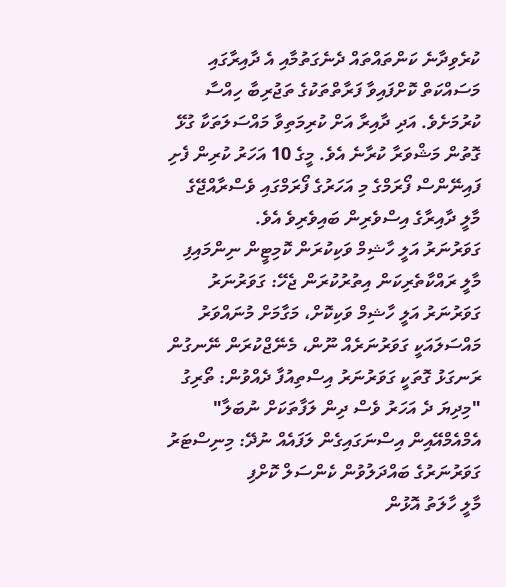ކުރެވިދާނެ ކަންތައްތައް ދެނެގަތުމާއި އެ ދާއިރާގައި މަސައްކަތް ކޮށްފައިވާ ފަރާތްތަކުގެ ތަޖުރިބާ ހިއްސާ ކުރުމަށެވެ. އަދި ދާއިރާ އަށް ކުރިމަތިވާ މައްސަލަތަކާ ގުޅޭ ގޮތުން މަޝްވަރާ ކުރާނެ އެވެ. މީގެ 10 އަހަރު ކުރިން ފެށި ފައިނޭންސް ފޯރަމްގެ މި އަހަރުގެ ފޯރަމްގައި ވެސްރާއްޖޭގެ މާލީ ދާއިރާގެ އިސްވެރިން ބައިވެރިވެ އެވެ.
ގަވަރުނަރު އަލީ ހާޝިމް ވަކިކުރަން ކޮމިޓީން ނިންމައިފި
މާލީ ރައްކާތެރިކަން އިތުރުކުރަން ޖެހޭ: ގަވަރުނަރު
ގަވަރުނަރު އަލީ ހާޝިމް ވަކިކޮށް، މަގާމަށް މުނައްވަރު
މައްސަލައަކީ ގަވަރުނަރެއް ނޫން، މެނޭޖްކުރަން ނޭނގުން
ރަނގަޅު ގޮތަކީ ގަވަރުނަރު އިސްތިއުފާ ދެއްވުން: ތޯރިގު
"މިދިޔަ ދެ އަހަރު ވެސް ދިން ލަފާތަކަށް ނުބަލާ"
އެމްއެމްއޭއިން އިސްނަގައިގެން ލަފައެއް ނުދޭ: މިނިސްޓަރު
ގަވަރުނަރުގެ ބައްދަލުވުން ކެންސަލް ކޮށްފި
މާލީ ހާލަތު އޮޅުން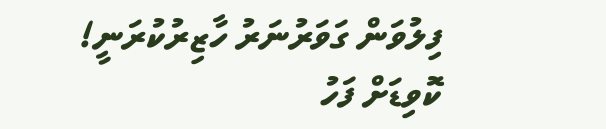ފިލުވަން ގަވަރުނަރު ހާޒިރުކުރަނީ!
ކޮވިޑަށް ފަހު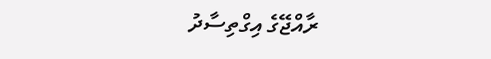ރާއްޖޭގެ އިގްތިސާދު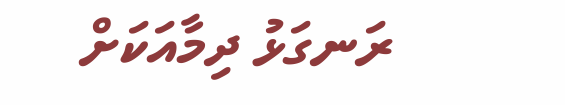ރަނގަޅު ދިމާއަކަށް